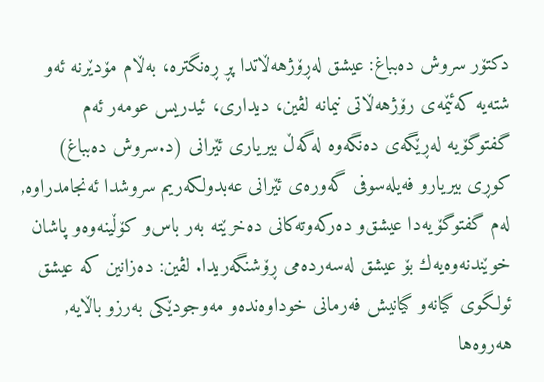دكتۆر سروش دەبباغ: عیشق له‌ڕۆژهه‌ڵاتدا پڕ ڕه‌نگتره‌، بەڵام مۆدێرنە ئەو شتەیە كەئێمەی رۆژهەڵاتی نیمانە لڤین، دیداری، ئیدریس عومەر ئه‌م گفتوگۆیه‌ له‌ڕێگه‌ی دەنگەوە‌ له‌گەڵ‌ بیریاری ئێرانی (د.سروش ده‌بباغ) كوڕی بیریارو فه‌یله‌سوفی گه‌وره‌ی ئێرانی عەبدولكەریم سروشدا ئەنجامدراوە, له‌م گفتوگۆیه‌دا عیشق‌و ده‌ركه‌وته‌كانی ده‌خرێته‌ به‌ر باس‌و كۆڵینه‌وه‌و پاشان خوێندنه‌وه‌یه‌ك بۆ عیشق له‌سه‌رده‌می ڕۆشنگه‌ریدا. لڤین: ده‌زانین كه‌ عیشق ئولگوی گیانه‌و گیانیش فه‌رمانی خوداوه‌ندەو‌ مه‌وجودێكی به‌رزو باڵایه‌, هه‌روه‌ها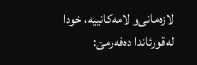لازه‌مانی‌و لامه‌كانییه‌، خودا له‌قورئاندا ده‌فه‌رمێ: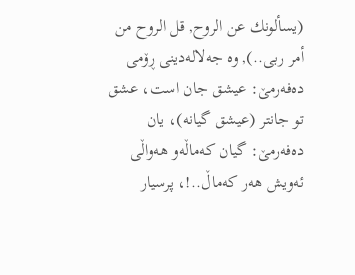(یسألونك عن الروح, قل الروح من أمر ربی..), وه‌ جه‌لاله‌دینی ڕۆمی ده‌فه‌رمێ: عیشق جان است، عشق تو جانتر (عیشق گیانه)، یان ده‌فه‌رمێ: گیان كه‌ماڵه‌و هه‌واڵی ئه‌ویش هه‌ر كه‌ماڵ..!، پرسیار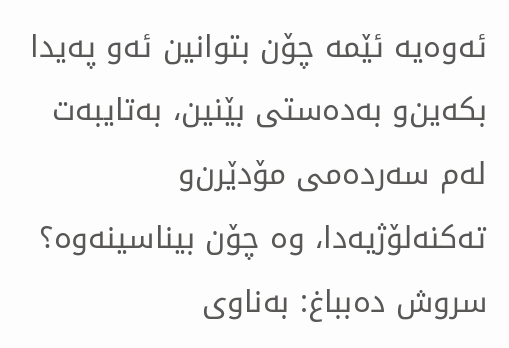ئه‌وه‌یه‌ ئێمه‌ چۆن بتوانین ئه‌و په‌یدا بكه‌ین‌و به‌ده‌ستی بێنین، به‌تایبه‌ت له‌م سه‌رده‌می مۆدێرن‌و ته‌كنه‌لۆژیه‌دا، وه‌ چۆن بیناسینه‌وه‌؟ سروش ده‌بباغ: به‌ناوی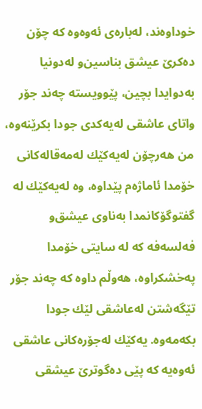خوداوه‌ند، له‌باره‌ی ئه‌وه‌وه‌ كه‌ چۆن ده‌كرێ عیشق بناسین‌و له‌دونیا به‌دوایدا بچین، پێوویسته‌ چه‌ند جۆر واتای عاشقی له‌یه‌كدی جودا بكرێنه‌وه‌، من هه‌رچۆن له‌یه‌كێك له‌مه‌قاله‌كانی خۆمدا ئاماژه‌م پێداوه‌، وه‌ له‌یه‌كێك له‌ گفتوگۆكانمدا به‌ناوی عیشق‌و فه‌لسه‌فه‌ كه‌ له‌ سایتی خۆمدا په‌خشكراوه‌، هه‌وڵم داوه‌ كه‌ چه‌ند جۆر تێگه‌شتن له‌عاشقی لێك جودا بكه‌مه‌وه‌. یه‌كێك له‌جۆره‌كانی عاشقی ئه‌وه‌یه‌ كه‌ پێی ده‌گوترێ عیشقی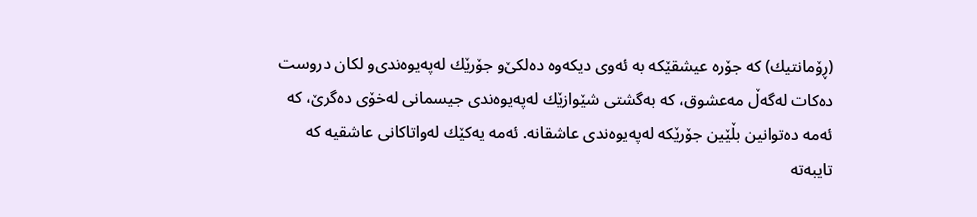(ڕۆمانتیك) كه‌ جۆره‌ عیشقێكه‌ به‌ ئه‌وی دیكه‌وه‌ ده‌لكێ‌و جۆرێك له‌په‌یوه‌ندی‌و لكان دروست ده‌كات له‌گه‌ڵ مه‌عشوق، كه‌ به‌گشتی شێوازێك له‌په‌یوه‌ندی جیسمانی له‌خۆی ده‌گرێ، كه‌ ئه‌مه‌ ده‌توانین بڵێین جۆرێكه‌ له‌په‌یوه‌ندی عاشقانه‌. ئه‌مه‌ یه‌كێك له‌واتاكانی عاشقیه‌ كه‌ تایبه‌ته‌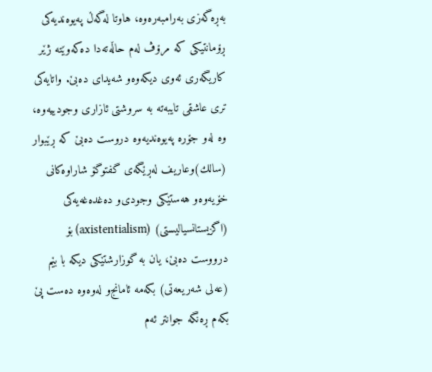به‌ڕه‌گه‌زی به‌رامبه‌ره‌وه‌، هاوتا له‌گه‌ڵ په‌یوه‌ندیه‌كی ڕۆمانتیكی كه‌ مرۆڤ له‌م حاڵه‌ته‌دا ده‌كه‌وێته‌ ژێر كاریگه‌ری ئه‌وی دیكه‌وه‌و شه‌یدای ده‌بێ. واتایه‌كی تری عاشقی تایبه‌ته‌ به‌ سروشتی ئازاری وجودییه‌وه‌، وه‌ له‌و جۆره‌ په‌یوه‌ندیه‌وه‌ دروست ده‌بێ كه‌ ڕێبوار (سالك)وعاریف له‌ڕێگه‌ی گفتوگۆ شاراوه‌كانی خۆیه‌وه‌و هه‌ستێكی وجودی‌و ده‌غده‌غه‌یه‌كی (اگزیستانسیالیستی) (axistentialism) بۆ درووست ده‌بێ، یان به گوزارشتێكی دیكه‌ با بێم (عه‌لی شه‌ریعه‌تی) بكه‌مه‌ ئامانج‌و له‌وه‌وه‌ ده‌ست پێ بكه‌م ڕه‌نگه‌ جوانتر ئه‌م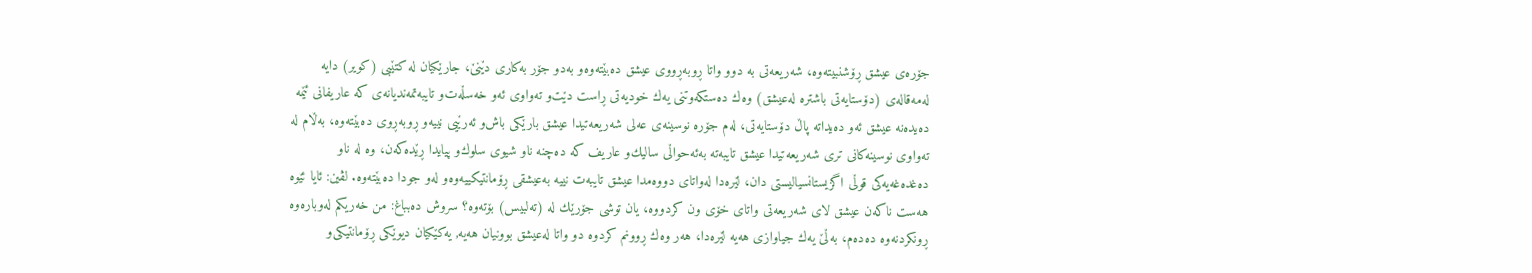جۆره‌ی عیشق ڕۆشنبیته‌وه‌، شه‌ریعه‌تی به‌ دوو واتا ڕوبه‌ڕووی عیشق ده‌بێته‌وه‌و به‌دو جۆر به‌كاری دێنێ، جارێكیان له‌ كتێبی (كویر) دایه‌ له‌مه‌قاله‌ی (دۆستایه‌تی باشتره‌ له‌عیشق) وه‌ك ده‌ستكه‌وتنی یه‌ك خودیه‌تی ڕاست دێت‌و ته‌واوی ئه‌و خه‌سڵه‌ت‌و تایبه‌تمه‌ندیانه‌ی كه‌ عاریفانی ئێمه‌ ده‌یده‌نه‌ عیشق ئه‌و ده‌یداته‌ پاڵ دۆستایه‌تی، له‌م جۆره‌ نوسینه‌ی عه‌لی شه‌ریعه‌تیدا عیشق بارێكی باش‌و ئه‌رێیی نییه‌و ڕوبه‌ڕوی ده‌بێته‌وه‌، به‌ڵام له‌ ته‌واوی نوسینه‌كانی تری شه‌ریعه‌تیدا عیشق تایبه‌ته‌ به‌ئه‌حواڵی سالیك‌و عاریف كه‌ ده‌چنه‌ ‌ناو شیوی سلوك‌و پیایدا ڕێده‌كه‌ن، وه‌ له‌ ناو ده‌غده‌غه‌یه‌كی قوڵی اگزیستانسیالیستی دان، لێره‌دا له‌واتای دووه‌مدا عیشق تایبه‌ت نییه‌ به‌عیشقی ڕۆمانتیكییه‌وه‌و له‌و جودا ده‌بێته‌وه‌. لڤین: ئایا ئێوه‌ هه‌ست ناكه‌ن عیشق لای شه‌ریعه‌تی واتای خۆی ون كردووه،‌ یان توشی جۆرێك له‌ (ته‌لبیس) بۆته‌وه‌؟ سروش ده‌بباغ: من خه‌ریكم له‌وباره‌وه‌ ڕونكردنه‌وه‌ ده‌ده‌م، به‌ڵێ یه‌ك جیاوازی هه‌یه‌ لێره‌دا، هه‌ر وه‌ك ڕوونم كردوه‌ دو واتا له‌عیشق بوونیان هه‌یه‌, یه‌كێكیان دیوێكی ڕۆمانتیكی‌و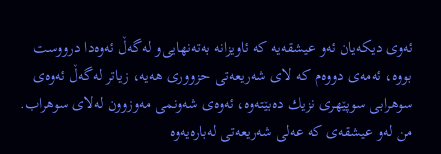ئه‌وی دیكه‌یان ئه‌و عیشقه‌یه‌ كه‌ ئاویزانه‌ به‌ته‌نهایی‌و له‌گه‌ڵ ئه‌وه‌دا درووست بووه‌، ئه‌مه‌ی دووه‌م كه‌ لای شه‌ریعه‌تی حزووری هه‌یه‌، زیاتر له‌گه‌ڵ ئه‌وه‌ی سوهرابی سوپێهری‌ نزیك ده‌بێته‌وه‌، ئه‌وه‌ی شه‌ونمی مه‌وزوون له‌لای سوهراب. من له‌و عیشقه‌ی كه‌ عه‌لی شه‌ریعه‌تی له‌باره‌یه‌وه‌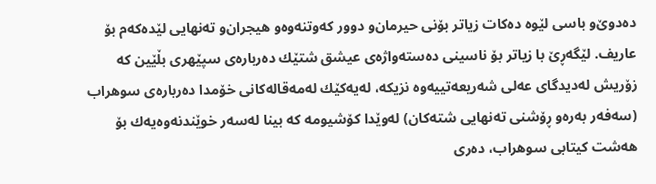ده‌دوێ‌و باسی لێوه‌ ده‌كات زیاتر بۆنی حیرمان‌و دوور كه‌وتنه‌وه‌و هیجران‌و ته‌نهایی لێده‌كه‌م بۆ عاریف. لێگه‌ڕێ با زیاتر بۆ ناسینی ده‌سته‌واژه‌ی عیشق شتێك ده‌رباره‌ی سپێهری بڵێین كه‌ زۆریش له‌دیدگای عه‌لی شه‌ریعه‌تییه‌وه‌ نزیكه‌، له‌یه‌كێك له‌مه‌قاله‌كانی خۆمدا ده‌رباره‌ی سوهراب (سه‌فه‌ر به‌ره‌و ڕۆشنی ته‌نهایی شته‌كان) له‌وێدا كۆشیومه‌ كه‌ بینا له‌سه‌ر خوێندنه‌وه‌یه‌ك بۆ هه‌شت كیتابی سوهراب، ده‌ری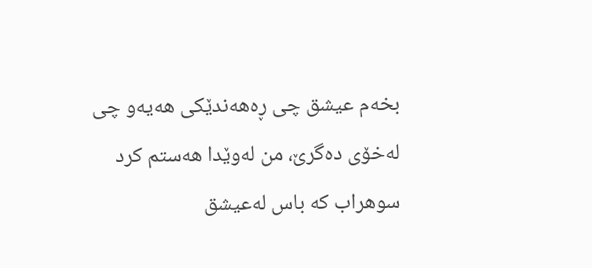بخه‌م عیشق چی ڕه‌هه‌ندێكی هه‌یه‌و چی له‌خۆی ده‌گرێ، من له‌وێدا هه‌ستم كرد سوهراب كه‌ باس له‌عیشق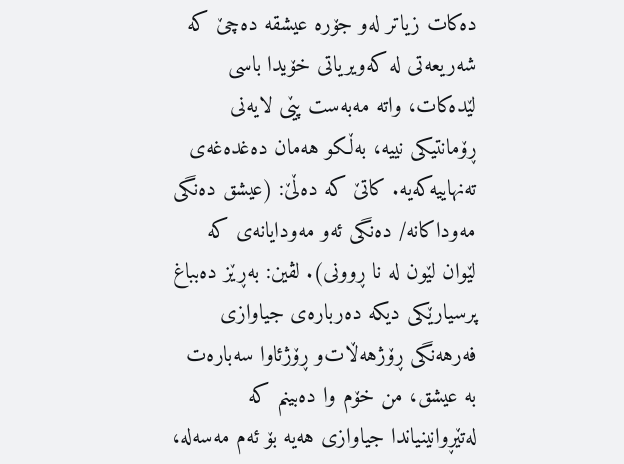ده‌كات زیاتر له‌و جۆره‌ عیشقه‌ ده‌چێ كه‌ شه‌ریعه‌تی له‌ كه‌ویریاتی خۆیدا باسی لێده‌كات، واته‌ مه‌به‌ست پێی لایه‌نی ڕۆمانتیكی نییه‌، به‌ڵكو هه‌مان ده‌غده‌غه‌ی ته‌نهاییه‌كه‌یه‌. كاتێ كه‌ ده‌ڵێ: (عیشق ده‌نگی مه‌وداكانه‌/ ده‌نگی ئه‌و مه‌ودایانه‌ی كه‌ لێوان لێون له‌ نا ڕوونی). لڤین: به‌ڕێز ده‌بباغ پرسیارێكی دیكه‌ ده‌رباره‌ی جیاوازی فه‌رهه‌نگی ڕۆژهه‌ڵات‌و ڕۆژئاوا سه‌باره‌ت به‌ عیشق، من خۆم وا ده‌بینم كه‌ له‌تێڕوانینیاندا جیاوازی هه‌یه‌ بۆ ئه‌م مه‌سه‌له‌،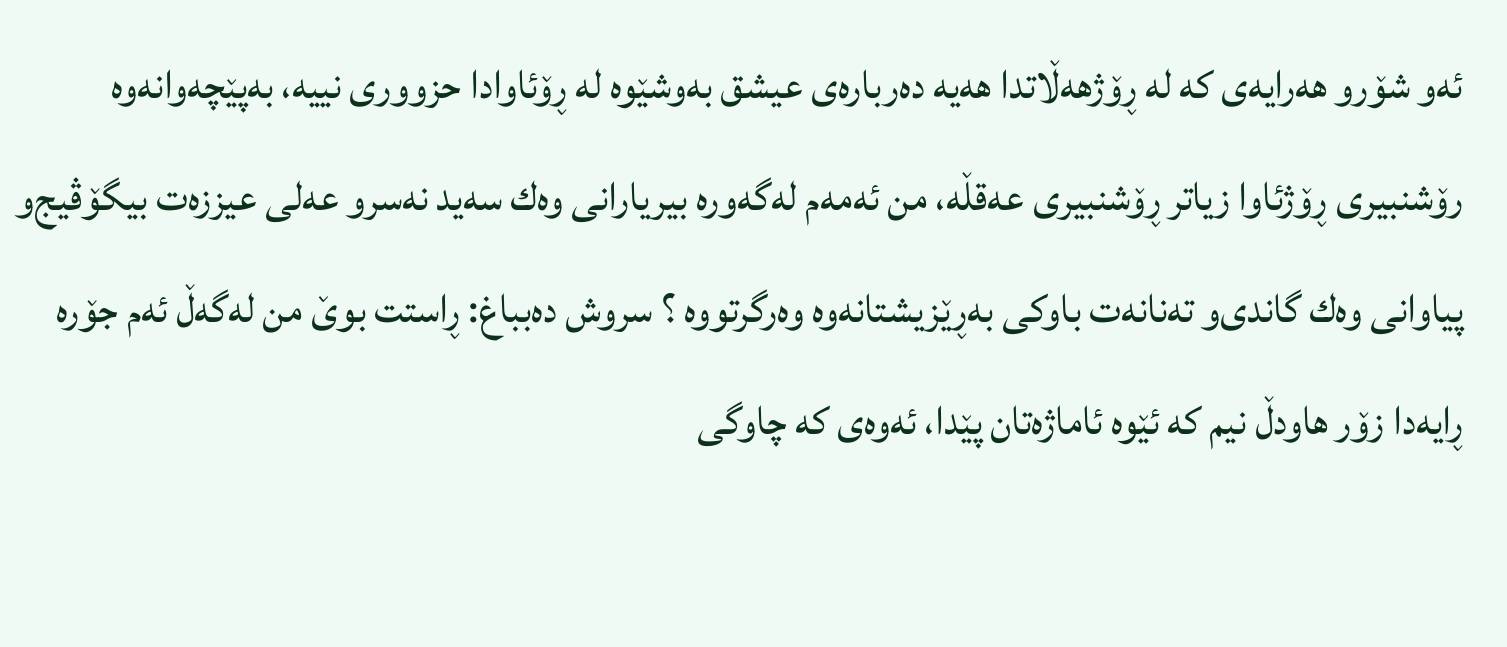ئه‌و شۆرو هه‌رایه‌ی كه‌ له‌ ڕۆژهه‌ڵاتدا هه‌یه‌ ده‌رباره‌ی عیشق به‌وشێوه‌ له‌ ڕۆئاوادا حزووری نییه‌، به‌پێچه‌وانه‌وه‌ رۆشنبیری ڕۆژئاوا زیاتر ڕۆشنبیری عه‌قڵه‌، من ئه‌مه‌م له‌گه‌وره‌ بیریارانی وه‌ك سەید نەسرو عه‌لی عیززەت بیگۆڤیج‌و پیاوانی وه‌ك گاندی‌و ته‌نانه‌ت باوكی به‌ڕێزیشتانه‌وه‌ وه‌رگرتووه‌ ؟ سروش ده‌بباغ: ڕاستت بوێ من له‌گه‌ڵ ئه‌م جۆره‌ ڕایه‌دا زۆر هاودڵ نیم كه‌ ئێوه‌ ئاماژه‌تان پێدا، ئه‌وه‌ی كه‌ چاوگی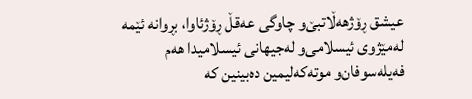عیشق ڕۆژهه‌ڵاتبێ‌و چاوگی عه‌قڵ ڕۆژئاوا، بڕوانه‌ ئێمه‌ له‌مێژوی ئیسلامی‌و له‌جیهانی ئیسلامیدا هه‌م فه‌یله‌سوفان‌و موته‌كه‌لیمین ده‌بینین كه‌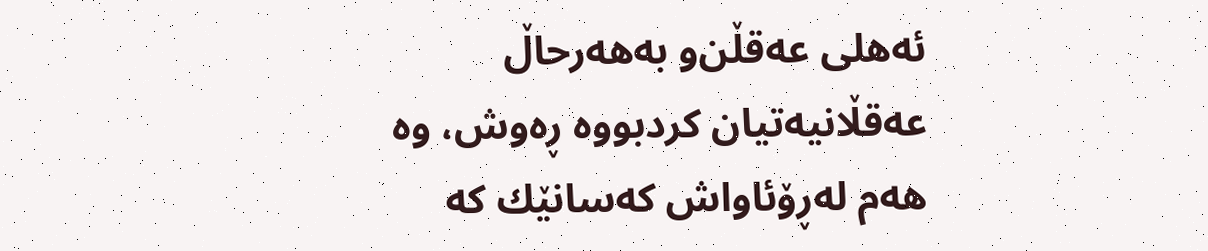ئه‌هلی عه‌قڵن‌و به‌هه‌رحاڵ عه‌قڵانیه‌تیان كردبووه‌ ڕه‌وش، وه‌ هه‌م له‌ڕۆئاواش كه‌سانێك كه‌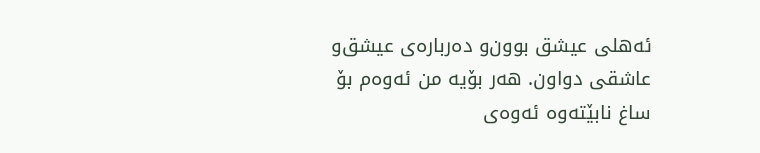ئه‌هلی عیشق بوون‌و ده‌رباره‌ی عیشق‌و عاشقی دواون. هه‌ر بۆیه‌ من ئه‌وه‌م بۆ ساغ نابێته‌وه‌ ئه‌وه‌ی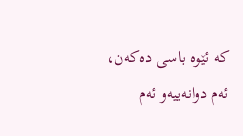كه‌ ئێوه‌ باسی ده‌كه‌ن، ئه‌م دوانه‌ییه‌و ئه‌م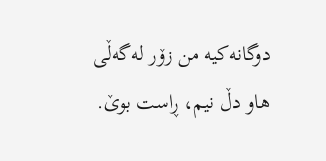دوگانه‌كیه‌ من زۆر له‌گه‌ڵی هاو دڵ نیم، ڕاست بوێ.